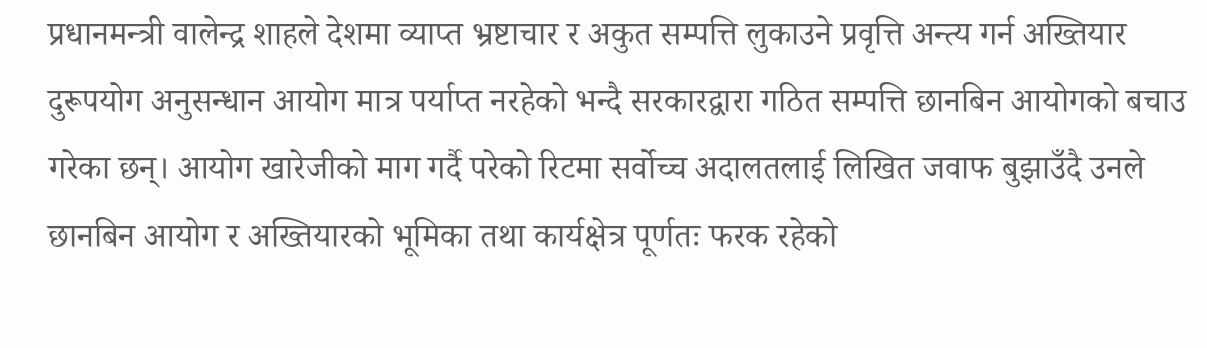प्रधानमन्त्री वालेन्द्र शाहले देशमा व्याप्त भ्रष्टाचार र अकुत सम्पत्ति लुकाउने प्रवृत्ति अन्त्य गर्न अख्तियार दुरूपयोग अनुसन्धान आयोग मात्र पर्याप्त नरहेको भन्दै सरकारद्वारा गठित सम्पत्ति छानबिन आयोगको बचाउ गरेका छन्। आयोग खारेजीको माग गर्दै परेको रिटमा सर्वोच्च अदालतलाई लिखित जवाफ बुझाउँदै उनले छानबिन आयोग र अख्तियारको भूमिका तथा कार्यक्षेत्र पूर्णतः फरक रहेको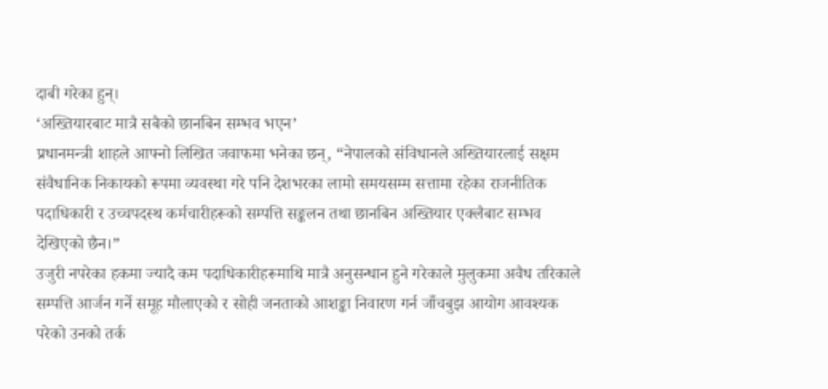दाबी गरेका हुन्।
‘अख्तियारबाट मात्रै सबैको छानबिन सम्भव भएन’
प्रधानमन्त्री शाहले आफ्नो लिखित जवाफमा भनेका छन्, “नेपालको संविधानले अख्तियारलाई सक्षम संवैधानिक निकायको रूपमा व्यवस्था गरे पनि देशभरका लामो समयसम्म सत्तामा रहेका राजनीतिक पदाधिकारी र उच्चपदस्थ कर्मचारीहरूको सम्पत्ति सङ्कलन तथा छानबिन अख्तियार एक्लैबाट सम्भव देखिएको छैन।”
उजुरी नपरेका हकमा ज्यादै कम पदाधिकारीहरूमाथि मात्रै अनुसन्धान हुने गरेकाले मुलुकमा अवैध तरिकाले सम्पत्ति आर्जन गर्ने समूह मौलाएको र सोही जनताको आशङ्का निवारण गर्न जाँचबुझ आयोग आवश्यक परेको उनको तर्क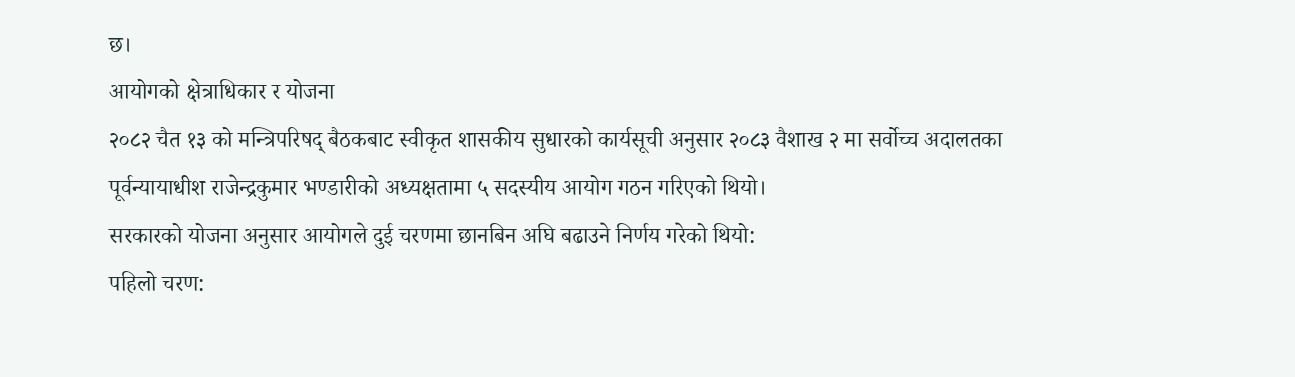छ।
आयोगको क्षेत्राधिकार र योजना
२०८२ चैत १३ को मन्त्रिपरिषद् बैठकबाट स्वीकृत शासकीय सुधारको कार्यसूची अनुसार २०८३ वैशाख २ मा सर्वोच्च अदालतका पूर्वन्यायाधीश राजेन्द्रकुमार भण्डारीको अध्यक्षतामा ५ सदस्यीय आयोग गठन गरिएको थियो।
सरकारको योजना अनुसार आयोगले दुई चरणमा छानबिन अघि बढाउने निर्णय गरेको थियो:
पहिलो चरण: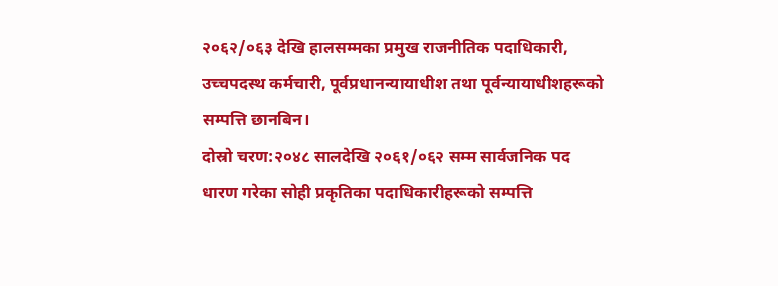२०६२/०६३ देखि हालसम्मका प्रमुख राजनीतिक पदाधिकारी, उच्चपदस्थ कर्मचारी, पूर्वप्रधानन्यायाधीश तथा पूर्वन्यायाधीशहरूको सम्पत्ति छानबिन।
दोस्रो चरण:२०४८ सालदेखि २०६१/०६२ सम्म सार्वजनिक पद धारण गरेका सोही प्रकृतिका पदाधिकारीहरूको सम्पत्ति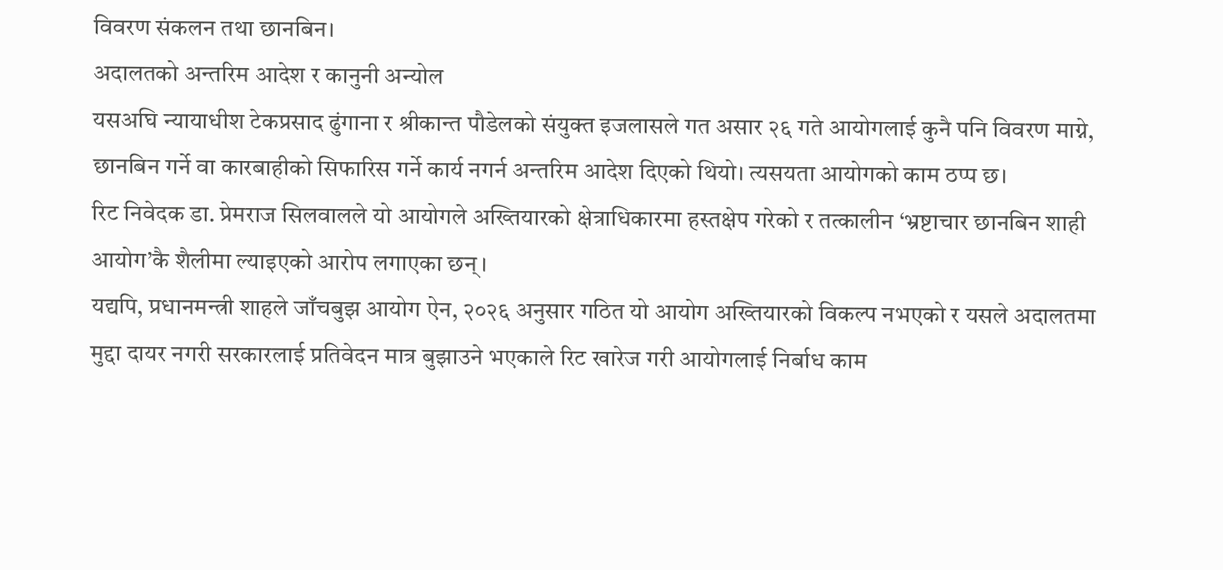विवरण संकलन तथा छानबिन।
अदालतको अन्तरिम आदेश र कानुनी अन्योल
यसअघि न्यायाधीश टेकप्रसाद ढुंगाना र श्रीकान्त पौडेलको संयुक्त इजलासले गत असार २६ गते आयोगलाई कुनै पनि विवरण माग्ने, छानबिन गर्ने वा कारबाहीको सिफारिस गर्ने कार्य नगर्न अन्तरिम आदेश दिएको थियो। त्यसयता आयोगको काम ठप्प छ।
रिट निवेदक डा. प्रेमराज सिलवालले यो आयोगले अख्तियारको क्षेत्राधिकारमा हस्तक्षेप गरेको र तत्कालीन ‘भ्रष्टाचार छानबिन शाही आयोग’कै शैलीमा ल्याइएको आरोप लगाएका छन्।
यद्यपि, प्रधानमन्त्री शाहले जाँचबुझ आयोग ऐन, २०२६ अनुसार गठित यो आयोग अख्तियारको विकल्प नभएको र यसले अदालतमा मुद्दा दायर नगरी सरकारलाई प्रतिवेदन मात्र बुझाउने भएकाले रिट खारेज गरी आयोगलाई निर्बाध काम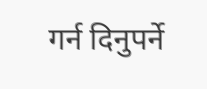गर्न दिनुपर्ने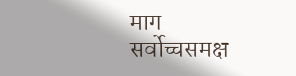माग सर्वोच्चसमक्ष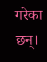गरेका छन्।